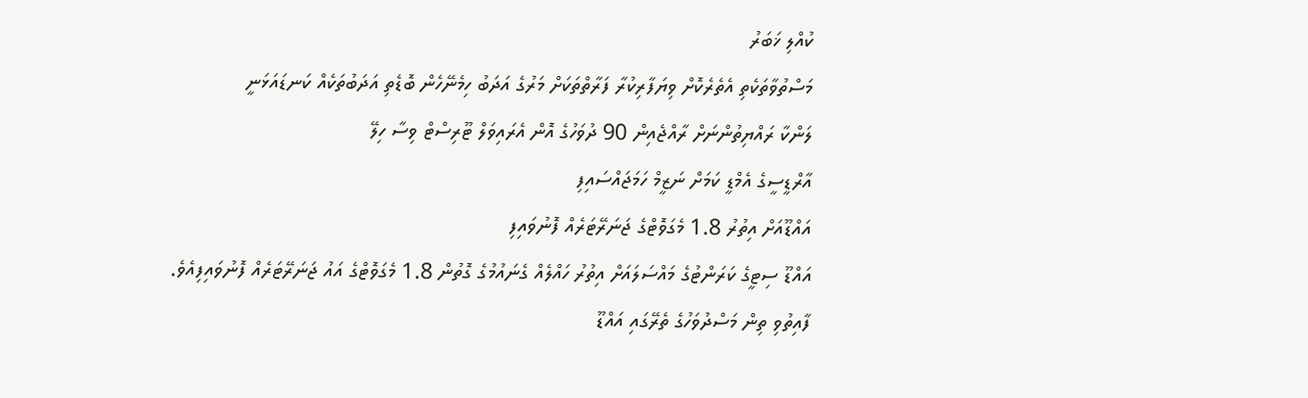ކުއްލި ޚަބަރު
މަސްތުވާތަކެތި އެތެރެކޮށް ވިޔަފާރިކުރާ ފަރާތްތަކަށް މަރުގެ އަދަބު ހިމެނޭހެން ބޮޑެތި އަދަބުތަކެއް ކަނޑައަޅަނީ
ލަންކާ ރައްޔިތުންނަށް ރާއްޖެއިން 90 ދުވަހުގެ އޮން އެރައިވަލް ޓޫރިސްޓް ވިސާ ހިލޭ
އާރްޑީސީގެ އެމްޑީ ކަމަށް ނަޒީމް ހަމަޖައްސައިފި
އައްޑޫއަށް އިތުރު 1.8 މެގަވޮޓްގެ ޖަނަރޭޓަރެއް ފޮނުވައިފި
އައްޑޫ ސިޓީގެ ކަރަންޓުގެ މައްސަލައަށް އިތުރު ހައްލެއް ގެނައުމުގެ ގޮތުން 1.8 މެގަވޮޓްގެ އައު ޖަނަރޭޓަރެއް ފޮނުވައިފިއެވެ.
ފާއިތުވި ތިން މަސްދުވަހުގެ ތެރޭގައި އައްޑޫ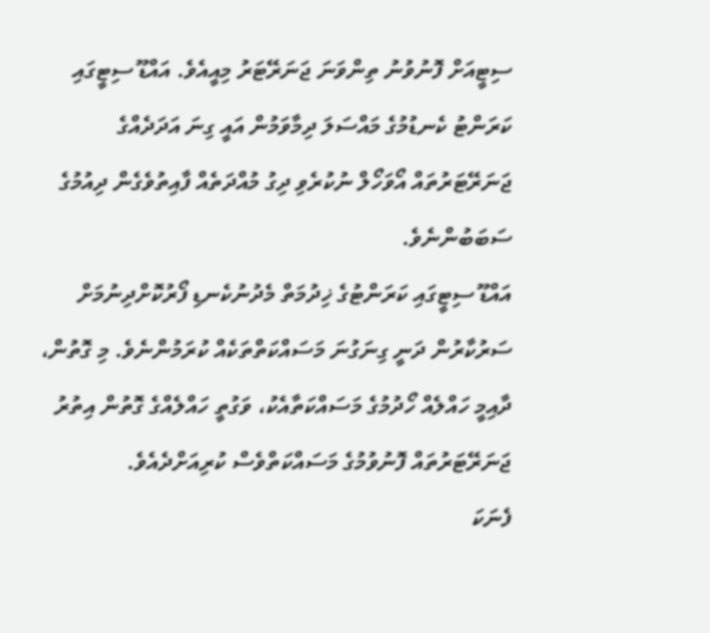ސިޓީއަށް ފޮނުވުނު ތިންވަނަ ޖަނަރޭޓަރު މިއީއެވެ. އައްޑޫ ސިޓީގައި ކަރަންޓު ކެނޑުމުގެ މައްސަލަ ދިމާވަމުން އައީ ގިނަ އަދަދެއްގެ ޖަނަރޭޓަރުތައް އޯވަހޯލް ނުކުރެވި ދިގު މުއްދަތެއް ފާއިތުވެގެން ދިއުމުގެ ސަބަބުންނެވެ.
އައްޑޫ ސިޓީގައި ކަރަންޓުގެ ޚިދުމަތް މެދުނުކެނޑި ފޯރުކޮށްދިނުމަށް ސަރުކާރުން ދަނީ ގިނަގުނަ މަސައްކަތްތަކެއް ކުރަމުންނެވެ. މި ގޮތުން، ދާއިމީ ހައްލެއް ހޯދުމުގެ މަސައްކަތާއެކު، ވަގުތީ ހައްލެއްގެ ގޮތުން އިތުރު ޖަނަރޭޓަރުތައް ފޮނުވުމުގެ މަސައްކަތްވެސް ކުރިއަށްދެއެވެ.
ފެނަކަ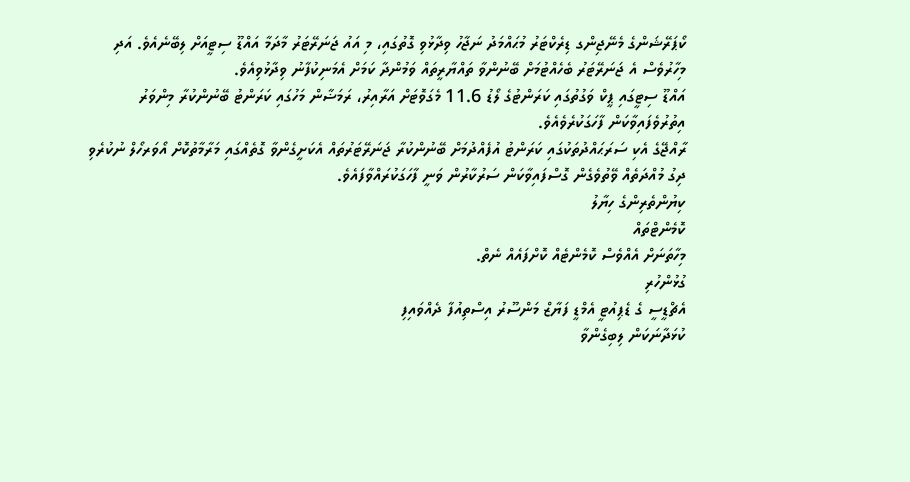ކޯޕަރޭޝަންގެ މެނޭޖިންގ ޑިރެކްޓަރު މުޙައްމަދު ނަޖާހު ވިދާޅުވި ގޮތުގައި، މި އައު ޖަނަރޭޓަރު މާދަމާ އައްޑޫ ސިޓީއަށް ލިބޭނެއެވެ. އަދި މިހާރުވެސް އެ ޖަނަރޭޓަރު ބެހެއްޓުމަށް ބޭނުންވާ ތައްޔާރީތައް ވަމުންދާ ކަމަށް އެމަނިކުފާނު ވިދާޅުވިއެވެ.
އައްޑޫ ސިޓީގައި ޕީކް ވަގުތުގައި ކަރަންޓުގެ ލޯޑު 11.6 މެގަވޮޓަށް އަރާއިރު، ރަމަޟާން މަހުގައި ކަރަންޓު ބޭނުންކުރާ މިންވަރު އިތުރުވެފައިވާކަން ފާހަގަކުރެވެއެވެ.
ރާއްޖޭގެ އެކި ސަރަޙައްދުތަކުގައި ކަރަންޓު އުފެއްދުމަށް ބޭނުންކުރާ ޖަނަރޭޓަރުތައް އެކަށީގެންވާ ގޮތެއްގައި މަރާމާތުކޮށް އޯވަރހޯލް ނުކުރެވި ދިގު މުއްދަތެއް ވޭތުވެގެން ގޮސްފައިވާކަން ސަރުކާރުން ވަނީ ފާހަގަކުރައްވާފައެވެ.
ކިޔުންތެރިންގެ ހިޔާލު
ކޮމެންޓްތައް
މިހާތަނަށް އެއްވެސް ކޮމެންޓެއް ކޮށްފައެއް ނެތް.
ގުޅުންހުރި
އެޗްޑީސީ ގެ ޑެޕިއުޓީ އެމްޑީ ފަޔާޒް މަންސޫރު އިސްތިއުފާ ދެއްވައިފި
ކުޅަދާނަކަން ލިބިގެންވާ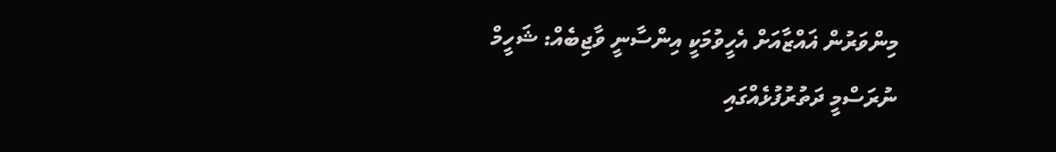މިންވަރުން ޣައްޒާއަށް އެހީވުމަކީ އިންސާނީ ވާޖިބެއް: ޝަހީމް
ނުރަސްމީ ދަތުރުފުޅެއްގައި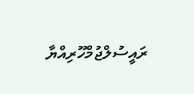ރައީސުލްޖުމްހޫރިއްޔާ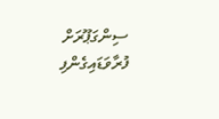ސިންގަޕޫރަށް ފުރާވަޑައިގެންފި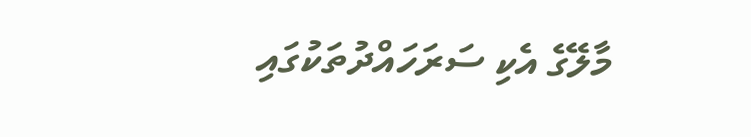މާލޭގެ އެކި ސަރަހައްދުތަކުގައި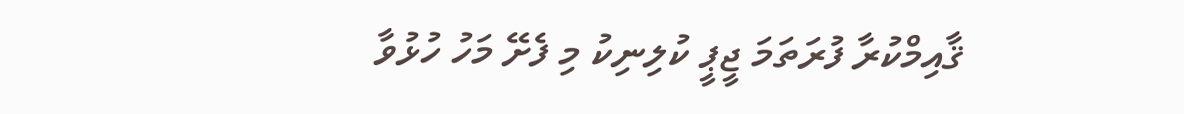ޤާއިމްކުރާ ފުރަތަމަ ޖީޕީ ކުލިނިކު މި ފެށޭ މަހު ހުޅުވާ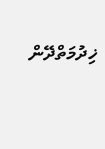ޚިދުމަތްދޭން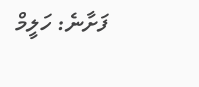ފަށާނެ: ހަލީމް